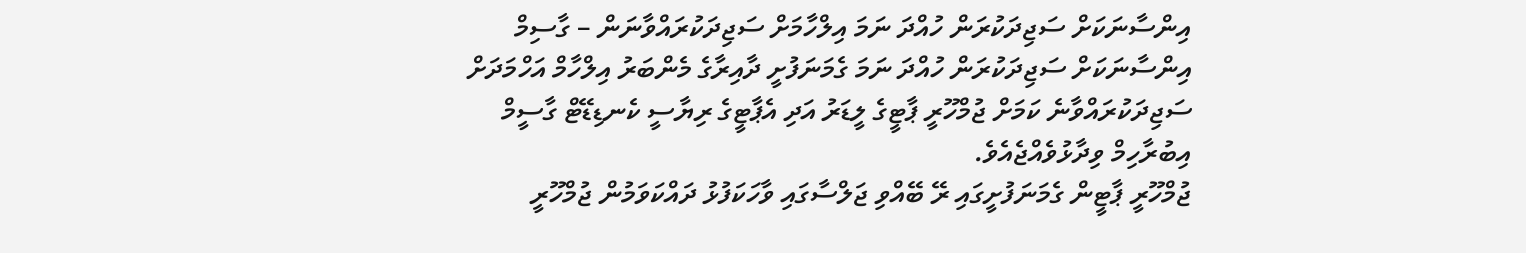އިންސާނަކަށް ސަޖިދަކުރަން ހުއްދަ ނަމަ އިލްހާމަށް ސަޖިދަކުރައްވާނަން – ގާސިމް
އިންސާނަކަށް ސަޖިދަކުރަން ހުއްދަ ނަމަ ގެމަނަފުށީ ދާއިރާގެ މެންބަރު އިލްހާމް އަހްމަދަށް ސަޖިދަކުރައްވާނެ ކަމަށް ޖުމްހޫރީ ޕާޓީގެ ލީޑަރު އަދި އެޕާޓީގެ ރިޔާސީ ކެނޑިޑޭޓް ގާސީމް އިބުރާހިމް ވިދާޅުވެއްޖެއެވެ.
ޖުމްހޫރީ ޕާޓީން ގެމަނަފުށީގައި ރޭ ބޭއްވި ޖަލްސާގައި ވާހަކަފުޅު ދައްކަވަމުން ޖުމްހޫރީ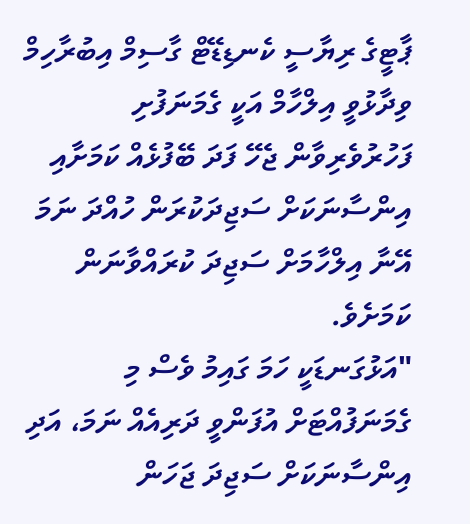ޕާޓީގެ ރިޔާސީ ކެނޑިޑޭޓް ގާސިމް އިބުރާހިމް ވިދާޅުވީ އިލްހާމް އަކީ ގެމަނަފުށި ފަހުރުވެރިވާން ޖެހޭ ފަދަ ބޭފުޅެއް ކަމަށާއި އިންސާނަކަށް ސަޖިދަކުރަން ހުއްދަ ނަމަ އޭނާ އިލްހާމަށް ސަޖިދަ ކުރައްވާނަން ކަމަށެވެ.
"އަޅުގަނޑަކީ ހަމަ ގައިމު ވެސް މި ގެމަނަފުއްޓަށް އުފަންވީ ދަރިއެއް ނަމަ، އަދި އިންސާނަކަށް ސަޖިދަ ޖަހަން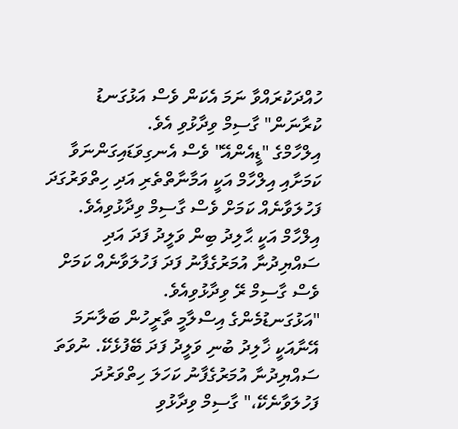ހުއްދަކުރައްވާ ނަމަ އެކަން ވެސް އަޅުގަނޑު ކުރާނަން" ގާސިމް ވިދާޅުވި އެވެ.
އިލްހާމްގެ "ޑީއެންއޭ" ވެސް އެނގިވަޑައިގަންނަވާ ކަމަށާއި އިލްހާމް އަކީ އަމާނާތްތެރި އަދި ހިތްވަރުގަދަ ފަހުލަވާނެއް ކަމަށް ވެސް ގާސިމް ވިދާޅުވިއެވެ.
އިލްހާމް އަކީ ޙާލިދު ބިން ވަލީދު ފަދަ އަދި ސައްޔިދުނާ އުމަރުގެފާނު ފަދަ ފަހުލަވާނެއް ކަމަށް ވެސް ގާސިމް ރޭ ވިދާޅުވިއެވެ.
"އަޅުގަނޑުމެންގެ އިސްލާމީ ތާރީހުން ބަލާނަމަ އޭނާއަކީ ޚާލިދު ބުނި ވަލީދު ފަދަ ބޭފުޅެކޭ. ނުވަތަ ސައްޔިދުނާ އުމަރުގެފާނު ކަހަލަ ހިތްވަރުދަ ފަހުލަވާނެކޭ،" ގާސިމް ވިދާޅުވި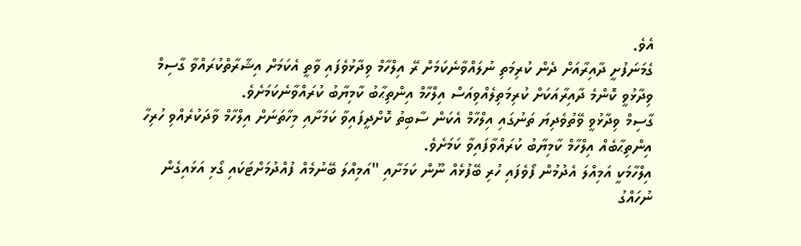އެވެ.
ގެމަނަފުށީ ދާއިރާއަށް ދެން ކުރިމަތި ނުލައްވާނެކަމަށް ރޭ އިލްހާމް ވިދާޅުވެފައި ވާތީ އެކަމަށް އިޝާރާތްކުރައްވާ ގާސިމް ވިދާޅުވީ ކޮންމެ ދާއިރާއަކަށް ކުރިމަތިލެއްވިއަސް އިލްހާމް އިންތިޙާބު ކާމިޔާބު ކުރައްވާނެކަމަށެވެ.
ގާސިމް ވިދާޅުވީ ވޭތުވެދިޔަ ތަނުގައި އިލްހާމް އެކަން ސާބިތު ކޮށްދީފައިވާ ކަމަށާއި މިހާތަނަށް އިލްހާމް ވާދަކުރެއްވި ހުރިހާ އިންތިޙާބެއް އިލްހާމް ކާމިޔާބު ކުރައްވާފައިވާ ކަމަށެވެ.
އިލްހާމަކީ އަމިއްލަ އެދުމުން ފޯވެފައި ހުރި ބޭފުޅެއް ނޫން ކަމަށާއި "އަމިއްލަ ބޭނުމެއް ފުއްދުމަށްޓަކައި ގޯޅި އަޅައިގެން ނުހައްގު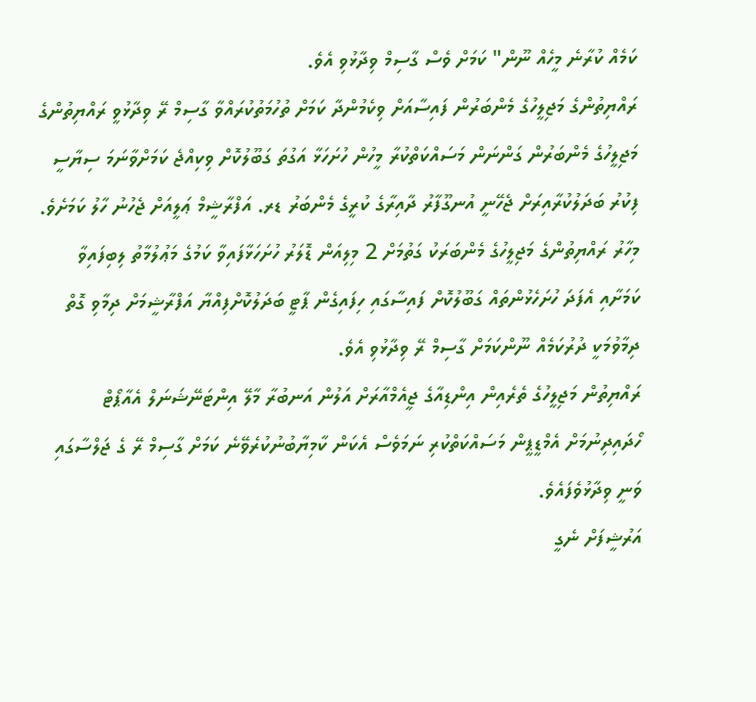ކަމެއް ކުރާނެ މީހެއް ނޫން" ކަމަށް ވެސް ގާސިމް ވިދާޅުވި އެވެ.
ރައްޔިތުންގެ މަޖިލީހުގެ މެންބަރުން ފައިސާއަށް ވިކެމުންދާ ކަމަށް ތުހުމަތުކުރައްވާ ގާސިމް ރޭ ވިދާޅުވީ ރައްޔިތުންގެ މަޖިލީހުގެ މެންބަރުން ގަންނަން މަސައްކަތްކުރާ މީހުން ހުށަހަޅާ އަގުތަ ގަބޫލުކޮށް ވިކިއްޖެ ކަމަށްވާނަމަ ސިޔާސީ ފިކުރު ބަދަލުކުރާއިރަށް ޖެހޭނީ އުނގޫފާރު ދާއިރާގެ ކުރީގެ މެންބަރު ޑރ. އަފްރާޝީމް ޢަލީއަށް ޖެހުނު ހާލު ކަމަށެވެ.
މިހާރު ރައްޔިތުންގެ މަޖިލީހުގެ މެންބަރަކު ގަތުމަށް 2 މިލިއަން ޑޮލަރު ހުށަހަޅާފައިވާ ކަމުގެ މަޢުލުމާތު ލިބިފައިވާ ކަމަށާއި އެފަދަ ހުށަހެޅުންތައް ގަބޫލުކޮށް ފައިސާގައި ހިފައިގެން ޕާޓީ ބަދަލުކޮށްފިއްޔާ އަފްރާޝީމަށް ދިމާވި ގޮތް ދިމާވުމަކީ ދުރުކަމެއް ނޫންކަމަށް ގާސިމް ރޭ ވިދާޅުވި އެވެ.
ރައްޔިތުން މަޖިލީހުގެ ތެރެއިން އިންޑިއާގެ ޖީއެމްއާރަށް އަލުން އަނބުރާ މާލޭ އިންޓަނޭޝަނަލް އެއާޕޯޓް ހޯދައިދިނުމަށް އެމްޑީޕީން މަސައްކަތްކުރި ނަމަވެސް އެކަން ކާމިޔާބުނުކުރެވޭނެ ކަމަށް ގާސިމް ރޭ ގެ ޖަލްސާގައި ވަނީ ވިދާޅުވެފައެވެ.
އަރުޝީފަށް ނެގީ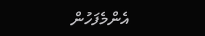އެންމެފަހުން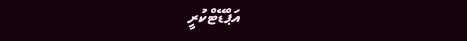އަޕްޑޭޓްކުރީ